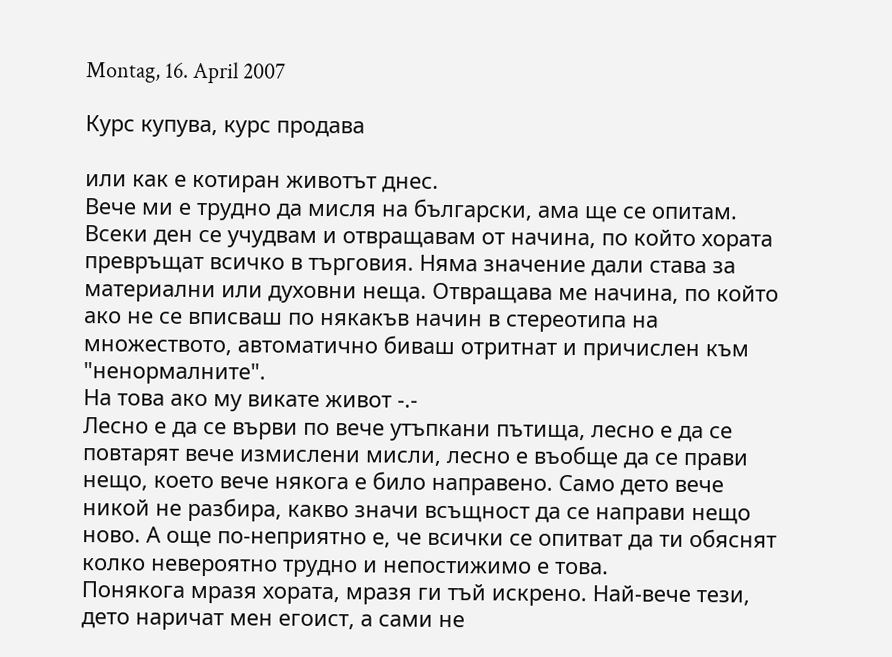Montag, 16. April 2007

Курс купува, курс продава

или как е котиран животът днес.
Вече ми е трудно да мисля на български, ама ще се опитам.
Всеки ден се учудвам и отвращавам от начина, по който хората превръщат всичко в търговия. Няма значение дали става за материални или духовни неща. Отвращава ме начина, по който ако не се вписваш по някакъв начин в стереотипа на множеството, автоматично биваш отритнат и причислен към "ненормалните".
На това ако му викате живот -.-
Лесно е да се върви по вече утъпкани пътища, лесно е да се повтарят вече измислени мисли, лесно е въобще да се прави нещо, което вече някога е било направено. Само дето вече никой не разбира, какво значи всъщност да се направи нещо ново. А още по-неприятно е, че всички се опитват да ти обяснят колко невероятно трудно и непостижимо е това.
Понякога мразя хората, мразя ги тъй искрено. Най-вече тези, дето наричат мен егоист, а сами не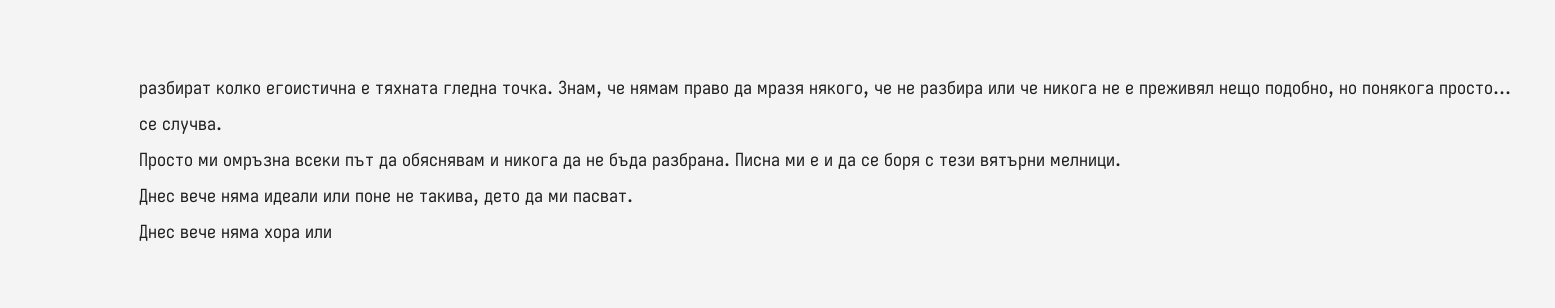разбират колко егоистична е тяхната гледна точка. Знам, че нямам право да мразя някого, че не разбира или че никога не е преживял нещо подобно, но понякога просто... се случва.
Просто ми омръзна всеки път да обяснявам и никога да не бъда разбрана. Писна ми е и да се боря с тези вятърни мелници.
Днес вече няма идеали или поне не такива, дето да ми пасват.
Днес вече няма хора или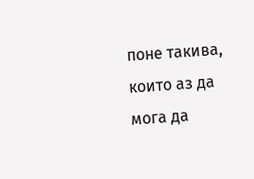поне такива, които аз да мога да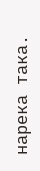нарека така.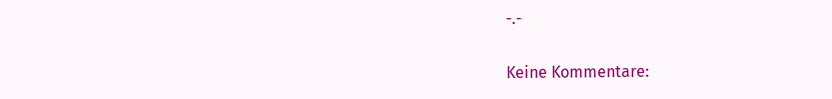-.-

Keine Kommentare: